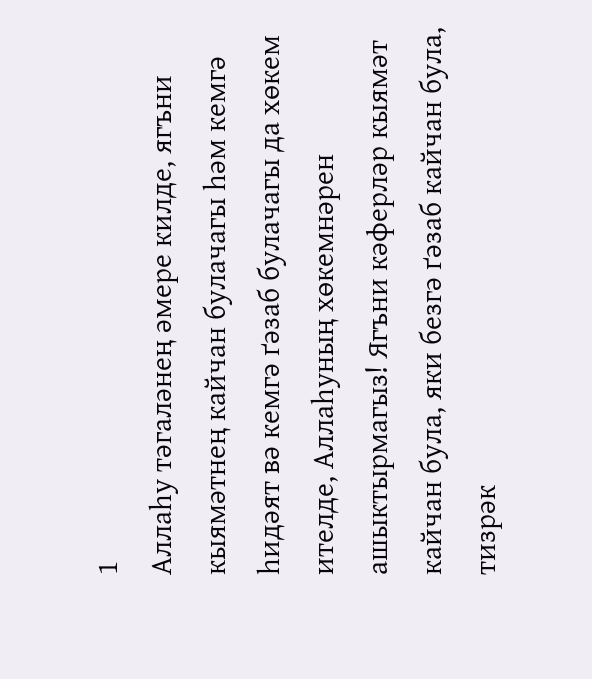1
Аллаһу тәгаләнең әмере килде, ягъни кыямәтнең кайчан булачагы һәм кемгә һидәят вә кемгә ґәзаб булачагы да хөкем ителде, Аллаһуның хөкемнәрен ашыктырмагыз! Ягъни кәферләр кыямәт кайчан була, яки безгә ґәзаб кайчан була, тизрәк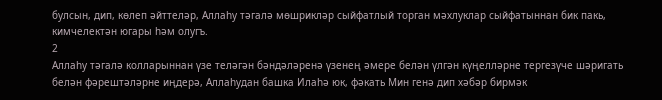булсын, дип, көлеп әйттеләр, Аллаһу тәгалә мөшрикләр сыйфатлый торган мәхлуклар сыйфатыннан бик пакь, кимчелектән югары һәм олугъ.
2
Аллаһу тәгалә колларыннан үзе теләгән бәндәләренә үзенең әмере белән үлгән күңелләрне тергезүче шәригать белән фәрештәләрне иңдерә, Аллаһудан башка Илаһә юк, фәкать Мин генә дип хәбәр бирмәк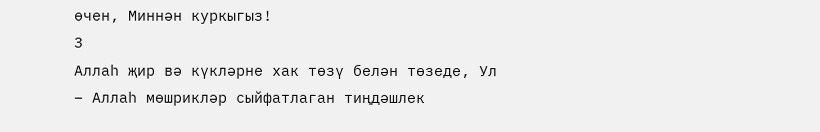өчен, Миннән куркыгыз!
3
Аллаһ җир вә күкләрне хак төзү белән төзеде, Ул – Аллаһ мөшрикләр сыйфатлаган тиңдәшлек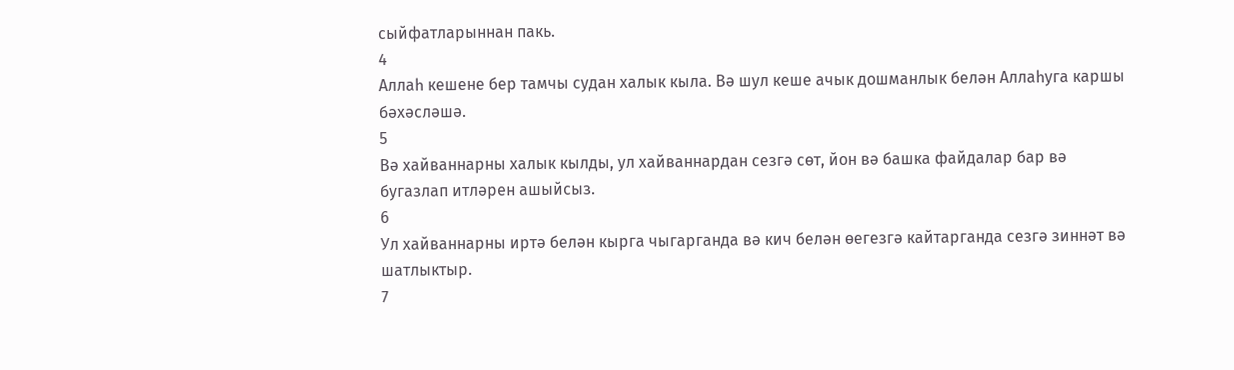сыйфатларыннан пакь.
4
Аллаһ кешене бер тамчы судан халык кыла. Вә шул кеше ачык дошманлык белән Аллаһуга каршы бәхәсләшә.
5
Вә хайваннарны халык кылды, ул хайваннардан сезгә сөт, йон вә башка файдалар бар вә бугазлап итләрен ашыйсыз.
6
Ул хайваннарны иртә белән кырга чыгарганда вә кич белән өегезгә кайтарганда сезгә зиннәт вә шатлыктыр.
7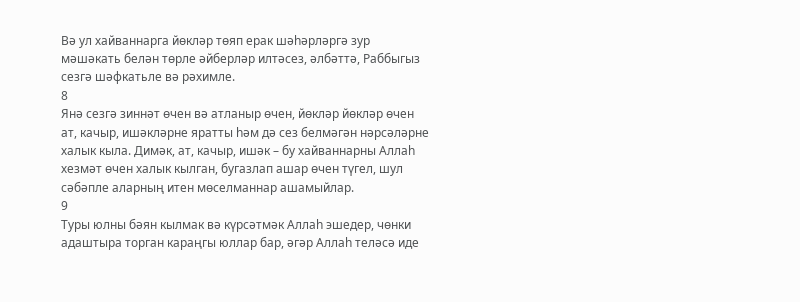Вә ул хайваннарга йөкләр төяп ерак шәһәрләргә зур мәшәкать белән төрле әйберләр илтәсез, әлбәттә, Раббыгыз сезгә шәфкатьле вә рәхимле.
8
Янә сезгә зиннәт өчен вә атланыр өчен, йөкләр йөкләр өчен ат, качыр, ишәкләрне яратты һәм дә сез белмәгән нәрсәләрне халык кыла. Димәк, ат, качыр, ишәк – бу хайваннарны Аллаһ хезмәт өчен халык кылган, бугазлап ашар өчен түгел, шул сәбәпле аларның итен мөселманнар ашамыйлар.
9
Туры юлны бәян кылмак вә күрсәтмәк Аллаһ эшедер, чөнки адаштыра торган караңгы юллар бар, әгәр Аллаһ теләсә иде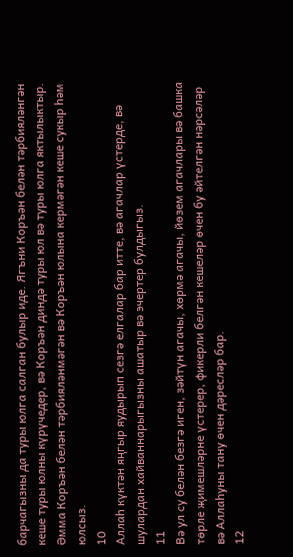барчагызны да туры юлга салган булыр иде. Ягъни Коръән белән тәрбияләнгән кеше туры юлны күрүчедер, вә Коръән диндә туры юл вә туры юлга яктылыктыр. Әмма Коръән белән тәрбияләнмәгән вә Коръән юлына кермәгән кеше сукыр һәм юлсыз.
10
Аллаһ күктән яңгыр яудырып сезгә елгалар бар итте, вә агачлар үстерде, вә шулардан хайваннарыгызны ашатыр вә эчертер булдыгыз.
11
Вә ул су белән безгә иген, зәйтүн агачы, хөрмә агачы, йөзем агачлары вә башка төрле җимешләрне үстерер, фикерли белгән кешеләр өчен бу әйтелгән нәрсәләр вә Аллаһуны тану өчен дәресләр бар.
12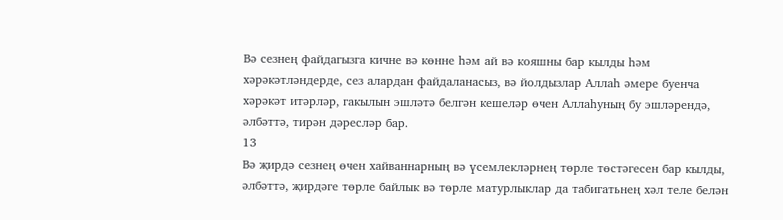Вә сезнең файдагызга кичне вә көнне һәм ай вә кояшны бар кылды һәм хәрәкәтләндерде, сез алардан файдаланасыз, вә йолдызлар Аллаһ әмере буенча хәрәкәт итәрләр, гакылын эшләтә белгән кешеләр өчен Аллаһуның бу эшләрендә, әлбәттә, тирән дәресләр бар.
13
Вә җирдә сезнең өчен хайваннарның вә үсемлекләрнең төрле төстәгесен бар кылды, әлбәттә, җирдәге төрле байлык вә төрле матурлыклар да табигатьнең хәл теле белән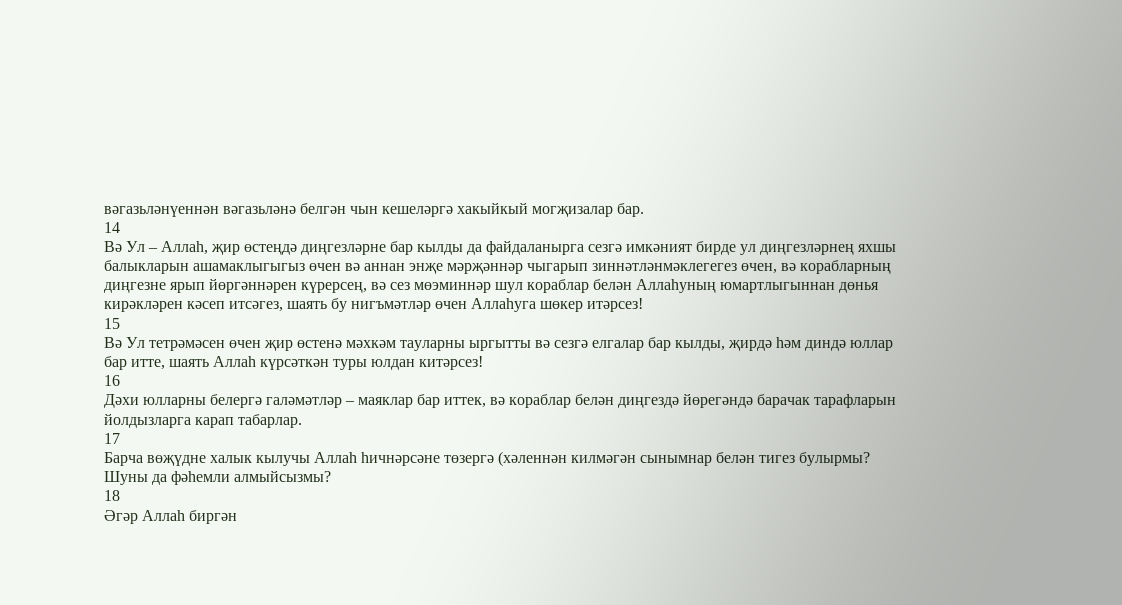вәгазьләнүеннән вәгазьләнә белгән чын кешеләргә хакыйкый могҗизалар бар.
14
Вә Ул – Аллаһ, җир өстеңдә диңгезләрне бар кылды да файдаланырга сезгә имкәният бирде ул диңгезләрнең яхшы балыкларын ашамаклыгыгыз өчен вә аннан энҗе мәрҗәннәр чыгарып зиннәтләнмәклегегез өчен, вә корабларның диңгезне ярып йөргәннәрен күрерсең, вә сез мөэминнәр шул кораблар белән Аллаһуның юмартлыгыннан дөнья кирәкләрен кәсеп итсәгез, шаять бу нигъмәтләр өчен Аллаһуга шөкер итәрсез!
15
Вә Ул тетрәмәсен өчен җир өстенә мәхкәм тауларны ыргытты вә сезгә елгалар бар кылды, җирдә һәм диндә юллар бар итте, шаять Аллаһ күрсәткән туры юлдан китәрсез!
16
Дәхи юлларны белергә галәмәтләр – маяклар бар иттек, вә кораблар белән диңгездә йөрегәндә барачак тарафларын йолдызларга карап табарлар.
17
Барча вөҗүдне халык кылучы Аллаһ һичнәрсәне төзергә (хәленнән килмәгән сынымнар белән тигез булырмы? Шуны да фәһемли алмыйсызмы?
18
Әгәр Аллаһ биргән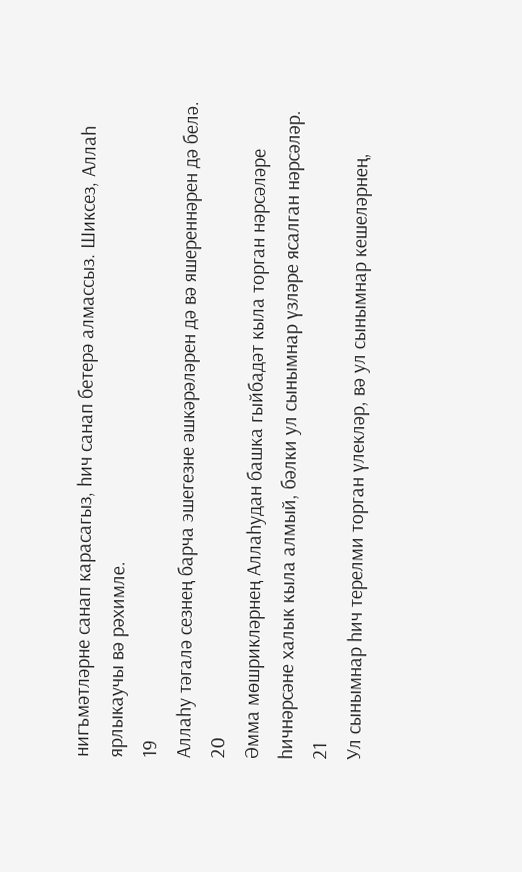нигъмәтләрне санап карасагыз, һич санап бетерә алмассыз. Шиксез, Аллаһ ярлыкаучы вә рәхимле.
19
Аллаһу тәгалә сезнең барча эшегезне әшкәрәләрен дә вә яшереннәрен дә белә.
20
Әмма мөшрикләрнең Аллаһудан башка гыйбадәт кыла торган нәрсәләре һичнәрсәне халык кыла алмый, бәлки ул сынымнар үзләре ясалган нәрсәләр.
21
Ул сынымнар һич терелми торган үлекләр, вә ул сынымнар кешеләрнең,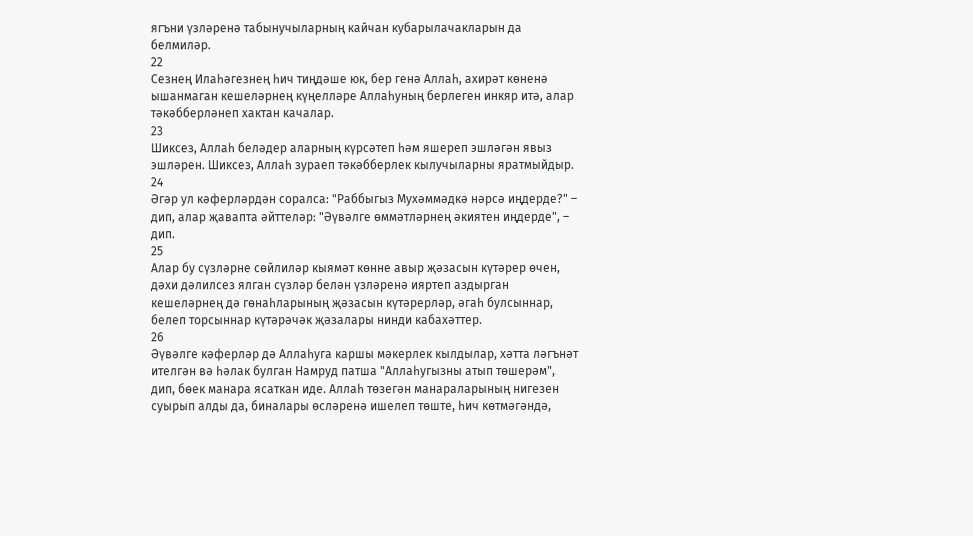ягъни үзләренә табынучыларның кайчан кубарылачакларын да белмиләр.
22
Сезнең Илаһәгезнең һич тиңдәше юк, бер генә Аллаһ, ахирәт көненә ышанмаган кешеләрнең күңелләре Аллаһуның берлеген инкяр итә, алар тәкәбберләнеп хактан качалар.
23
Шиксез, Аллаһ беләдер аларның күрсәтеп һәм яшереп эшләгән явыз эшләрен. Шиксез, Аллаһ зураеп тәкәбберлек кылучыларны яратмыйдыр.
24
Әгәр ул кәферләрдән соралса: "Раббыгыз Мухәммәдкә нәрсә иңдерде?" – дип, алар җавапта әйттеләр: "Әүвәлге өммәтләрнең әкиятен иңдерде", – дип.
25
Алар бу сүзләрне сөйлиләр кыямәт көнне авыр җәзасын күтәрер өчен, дәхи дәлилсез ялган сүзләр белән үзләренә ияртеп аздырган кешеләрнең дә гөнаһларының җәзасын күтәрерләр, әгаһ булсыннар, белеп торсыннар күтәрәчәк җәзалары нинди кабахәттер.
26
Әүвәлге кәферләр дә Аллаһуга каршы мәкерлек кылдылар, хәтта ләгънәт ителгән вә һәлак булган Намруд патша "Аллаһугызны атып төшерәм", дип, бөек манара ясаткан иде. Аллаһ төзегән манараларының нигезен суырып алды да, биналары өсләренә ишелеп төште, һич көтмәгәндә,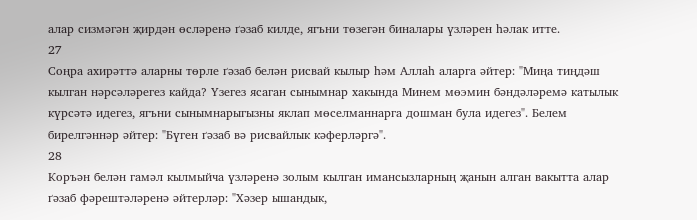алар сизмәгән җирдән өсләренә ґәзаб килде, ягъни төзегән биналары үзләрен һәлак итте.
27
Соңра ахирәттә аларны төрле ґәзаб белән рисвай кылыр һәм Аллаһ аларга әйтер: "Миңа тиңдәш кылган нәрсәләрегез кайда? Үзегез ясаган сынымнар хакында Минем мөэмин бәндәләремә катылык күрсәтә идегез, ягъни сынымнарыгызны яклап мөселманнарга дошман була идегез". Белем бирелгәннәр әйтер: "Бүген ґәзаб вә рисвайлык кәферләргә".
28
Коръән белән гамәл кылмыйча үзләренә золым кылган имансызларның җанын алган вакытта алар ґәзаб фәрештәләренә әйтерләр: "Хәзер ышандык,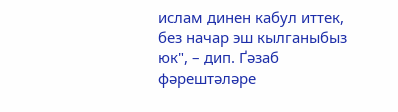ислам динен кабул иттек, без начар эш кылганыбыз юк", – дип. Ґәзаб фәрештәләре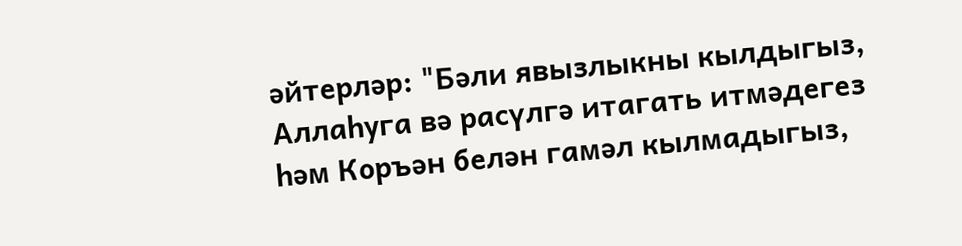әйтерләр: "Бәли явызлыкны кылдыгыз, Аллаһуга вә расүлгә итагать итмәдегез һәм Коръән белән гамәл кылмадыгыз,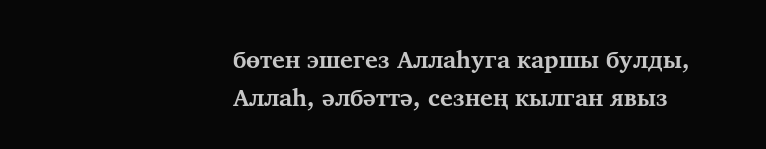бөтен эшегез Аллаһуга каршы булды, Аллаһ, әлбәттә, сезнең кылган явыз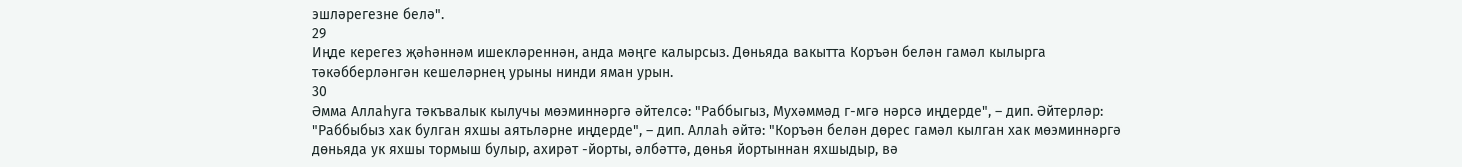эшләрегезне белә".
29
Иңде керегез җәһәннәм ишекләреннән, анда мәңге калырсыз. Дөньяда вакытта Коръән белән гамәл кылырга тәкәбберләнгән кешеләрнең урыны нинди яман урын.
30
Әмма Аллаһуга тәкъвалык кылучы мөэминнәргә әйтелсә: "Раббыгыз, Мухәммәд г-мгә нәрсә иңдерде", – дип. Әйтерләр: "Раббыбыз хак булган яхшы аятьләрне иңдерде", – дип. Аллаһ әйтә: "Коръән белән дөрес гамәл кылган хак мөэминнәргә дөньяда ук яхшы тормыш булыр, ахирәт -йорты, әлбәттә, дөнья йортыннан яхшыдыр, вә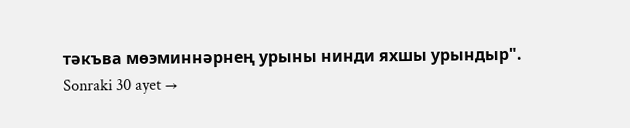тәкъва мөэминнәрнең урыны нинди яхшы урындыр".
Sonraki 30 ayet →